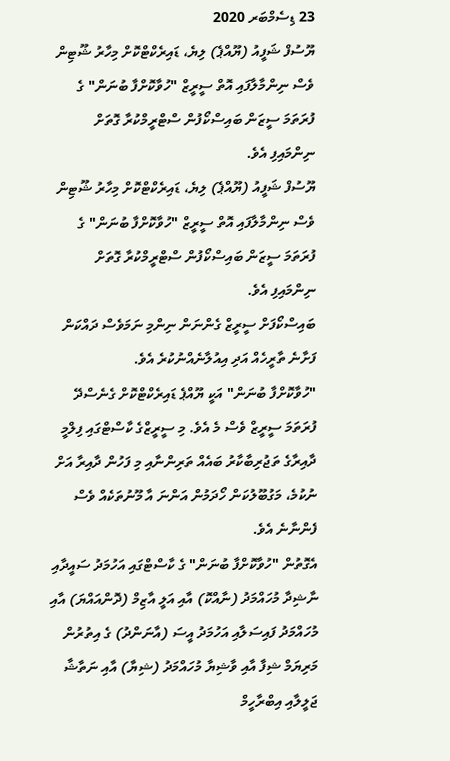23 ޑިސެމްބަރ 2020
ޔޫސުފް ޝަފީއު (ޔޫއްޕެ) ލިޔެ، ޑައިރެކްޓްކޮށް މިހާރު ޝޫޓިން ވެސް ނިންމާލާފައި އޮތް ސީރީޒް "ހުވާކޮށްފާ ބުނަން" ގެ ފުރަތަމަ ސީޒަން ބައިސްކޯފުން ސްޓްރީމްކުރާ ގޮތަށް ނިންމައިފި އެވެ.
ޔޫސުފް ޝަފީއު (ޔޫއްޕެ) ލިޔެ، ޑައިރެކްޓްކޮށް މިހާރު ޝޫޓިން ވެސް ނިންމާލާފައި އޮތް ސީރީޒް "ހުވާކޮށްފާ ބުނަން" ގެ ފުރަތަމަ ސީޒަން ބައިސްކޯފުން ސްޓްރީމްކުރާ ގޮތަށް ނިންމައިފި އެވެ.
ބައިސްކޯފަށް ސީރީޒް ގެންނަން ނިންމި ނަމަވެސް ދައްކަން ފަށާނެ ތާރީހެއް އަދި އިއުލާނެއްނުކުރެ އެވެ.
"ހުވާކޮށްފާ ބުނަން" އަކީ ޔޫއްޕެ ޑައިރެކްޓްކޮށް ގެނެސްދޭ ފުރަތަމަ ސީރީޒް ވެސް މެ އެވެ. މި ސީރީޒްގެ ކާސްޓްގައި ފިލްމީ ދާއިރާގެ ތަޖުރިބާކާރު ބައެއް ތަރިންނާއި މި ފަހުން ދާއިރާ އަށް ނުކުމެ، މަގުބޫލުކަން ހޯދަމުން އަންނަ އާ މޫނުތަކެއް ވެސް ފެންނާނެ އެވެ.
އެގޮތުން "ހުވާކޮށްފާ ބުނަން" ގެ ކާސްޓްގައި އަހުމަދު ސައީދާއި ނާޝިދާ މުހައްމަދު (ނާއްކޮ) އާއި އަލީ އާޒިމް (ދޮންއައްޔަ) އާއި މުހައްމަދު ފައިސަލާއި އަހުމަދު އީސަ (އާނަންދު) ގެ އިތުރުން މަރިޔަމް ޝިފާ އާއި ވާޝިޔާ މުހައްމަދު (ޝިޔާ) އާއި ނަތާޝާ ޖަލީލާއި އިބްރާހީމް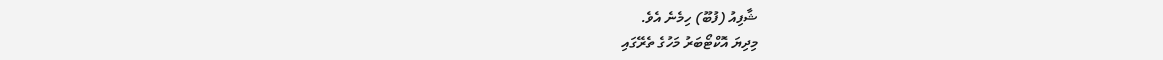ޝާފިއު (ފުބޫ) ހިމެނެ އެވެ.
މިދިޔަ އޮކްޓޯބަރު މަހުގެ ތެރޭގައި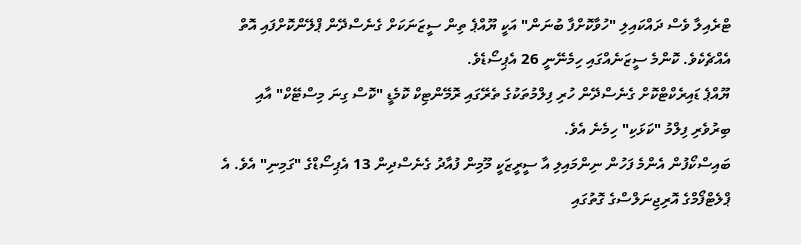ޓްރެއިލާ ވެސް ދައްކައިލި "ހުވާކޮށްފާ ބުނަން" އަކީ ޔޫއްޕެ ތިން ސީޒަނަކަށް ގެނެސްދޭން ޕްލޭންކޮށްފައި އޮތް އެއްޗެކެވެ. ކޮންމެ ސީޒަނެއްގައި ހިމެނޭނީ 26 އެޕިސޯޑެވެ.
ޔޫއްޕެ ޑައިރެކްޓްކޮށް ގެނެސްދޭން ހުރި ފިލްމުތަކުގެ ތެރޭގައި ރޮމޭންޓިކް ކޮމެޑީ "ކޮސް ގިނަ މިސްޓޭކް" އާއި ބިރުވެރި ފިލްމު "ކަޅަކި" ހިމެނެ އެވެ.
ބައިސްކޯފުން އެންމެ ފަހުން ނިންމައިލި އާ ސީރީޒަކީ މޫމިން ފުއާދު ގެނެސްދިން 13 އެޕިސޯޑްގެ "ގަމިނި" އެވެ. އެ ޕްލެޓްފޯމްގެ އޮރިޖިނަލްސްގެ ގޮތުގައި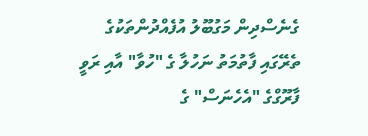ގެނެސްދިން މަގުބޫލު އުފެއްދުންތަކުގެ ތެރޭގައި ފާތުމަތު ނަހުލާ ގެ "ހުވާ" އާއި ރަވީ ފާރޫގްގެ "އެހެނަސް" ގެ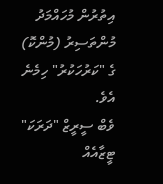އިތުރުން މުހައްމަދު މުންތަސިރު (މުންކޮ) ގެ "ކަރުހަކުރު" ހިމެނެ އެވެ.
ވެބް ސީރީޒް "ދަރަކަ" ޓީޒާއެއް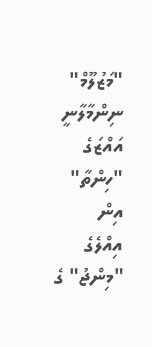"މަޒުލޫމް" ނިންމާލާނީ އައްޒަގެ "ހިންތާ" އިން
އިއްލެގެ "މިންޖު" ގެ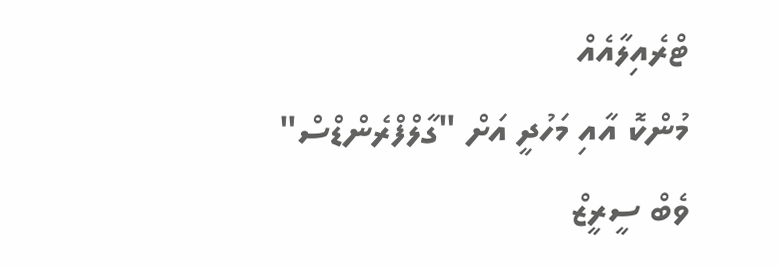ޓްރެއިލާއެއް
މުންކޮ އާއި މަހުދީ އަށް "ގާލްފްރެންޑްސް"
ވެބް ސީރީޒް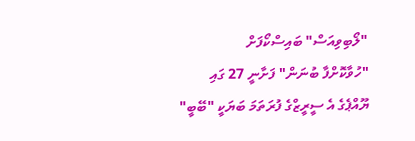"ލޯބިވިއަސް" ބައިސްކޯފަށް
"ހުވާކޮށްފާ ބުނަން" ފަށާނީ 27 ގައި
ޔޫއްޕެގެ އެ ސީރީޒްގެ ފުރަތަމަ ބަޔަކީ "ބޭބީ"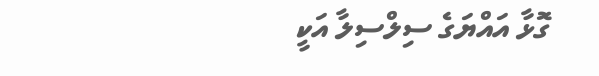ގޮޅާ އައްޔަގެ ސިލްސިލާ އަކީ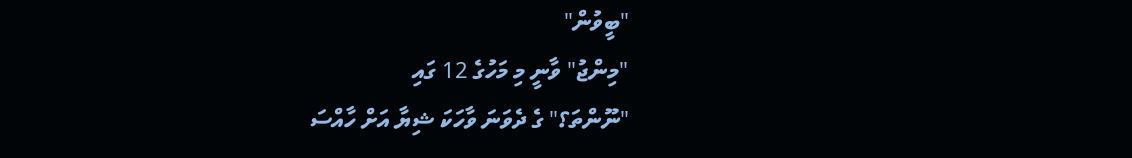"ބީވުން"
"މިންޖު" ވާނީ މި މަހުގެ 12 ގައި
"ނޫންތަ؟" ގެ ދެވަނަ ވާހަކަ ޝިޔާ އަށް ހާއްސަ